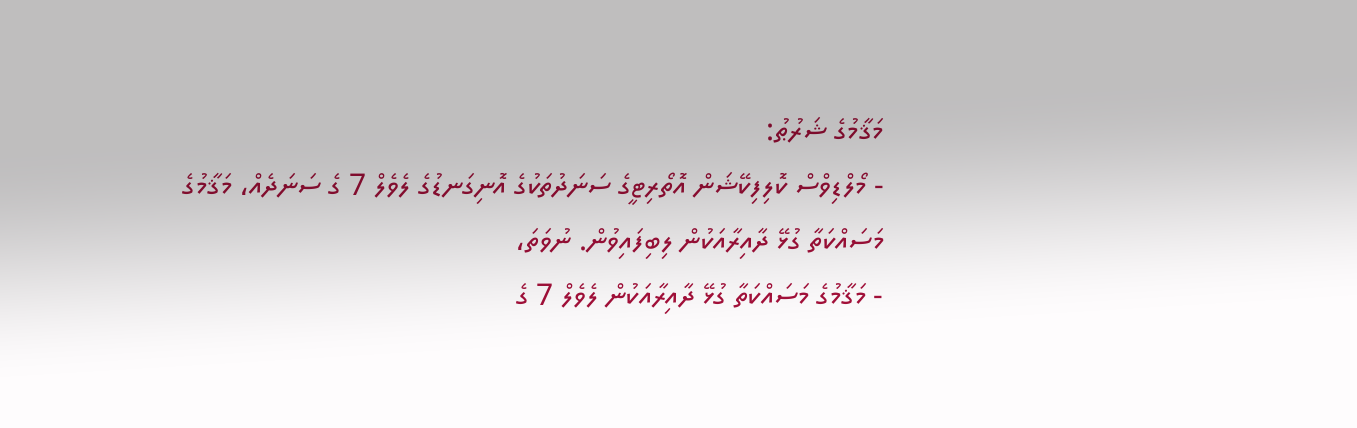މަޤާމުގެ ޝަރުޠު:
- މޯލްޑިވްސް ކޮލިފިކޭޝަން އޮތޯރިޓީގެ ސަނަދުތަކުގެ އޮނިގަނޑުގެ ލެވެލް 7 ގެ ސަނަދެއް، މަޤާމުގެ މަސައްކަތާ ގުޅޭ ދާއިރާއަކުން ލިބިފައިވުން. ނުވަތަ،
- މަޤާމުގެ މަސައްކަތާ ގުޅޭ ދާއިރާއަކުން ލެވެލް 7 ގެ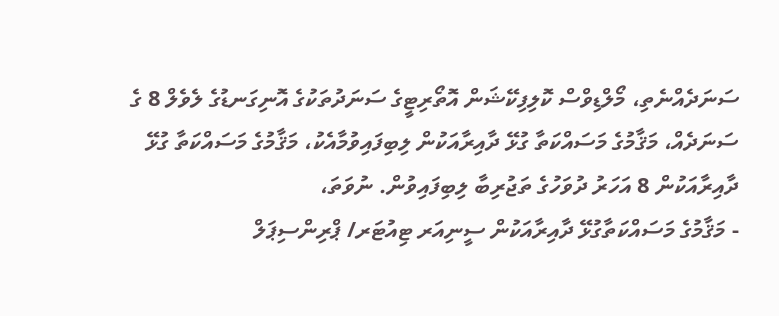ސަނަދެއްނެތި، މޯލްޑިވްސް ކޮލިފިކޭޝަން އޮތޯރިޓީގެ ސަނަދުތަކުގެ އޮނިގަނޑުގެ ލެވެލް 8 ގެ ސަނަދެއް، މަޤާމުގެ މަސައްކަތާ ގުޅޭ ދާއިރާއަކުން ލިބިފައިވުމާއެކު، މަޤާމުގެ މަސައްކަތާ ގުޅޭ ދާއިރާއަކުން 8 އަހަރު ދުވަހުގެ ތަޖުރިބާ ލިބިފައިވުން. ނުވަތަ،
- މަޤާމުގެ މަސައްކަތާގުޅޭ ދާއިރާއަކުން ސީނިއަރ ޓިއުޓަރ/ ޕްރިންސިޕަލް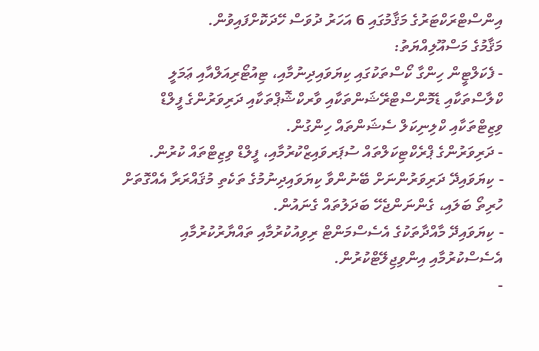އިންސްޓްރަކްޓަރުގެ މަޤާމުގައި 6 އަހަރު ދުވަސް ހޭދަކޮށްފައިވުން.
މަޤާމުގެ މަސްއޫލިއްޔަތު:
- ފެކަލްޓީން ހިންގާ ކޯސްތަކުގައި ކިޔަވައިދިނުމާއި، ޓިއުޓޯރިއަލްއާއި ޢަމަލީ ކްލާސްތަކާއި ޑެމޮންސްޓްރޭޝަންތަކާއި ވާރކްޝޮޕްތަކާއި ދަރިވަރުންގެ ފީލްޑް ވިޒިޓްތަކާއި ކްލިނިކަލް ސެޝަންތައް ހިންގުން.
- ދަރިވަރުންގެ ޕްރެކްޓިކަލްތައް ސުޕަރވައިޒްކުރުމާއި، ފީލްޑް ވިޒިޓްތައް ކުރުން.
- ކިޔަވައިދޭ ދަރިވަރުންނަށް ބޭނުންވާ ކިޔަވައިދިނުމުގެ ތަކެތި މުޤައްރަރާ އެއްގޮތަށް ހުރިތޯ ބަލައި، ގެންނަންޖެހޭ ބަދަލުތައް ގެނައުން.
- ކިޔަވައިދޭ މާއްދާތަކުގެ އެސެސްމަންޓް ރިވިއުކުރުމާއި ތައްޔާރުކުރުމާއި އެސެސްކުރުމާއި އިންވިޖިލޭޓްކުރުން.
-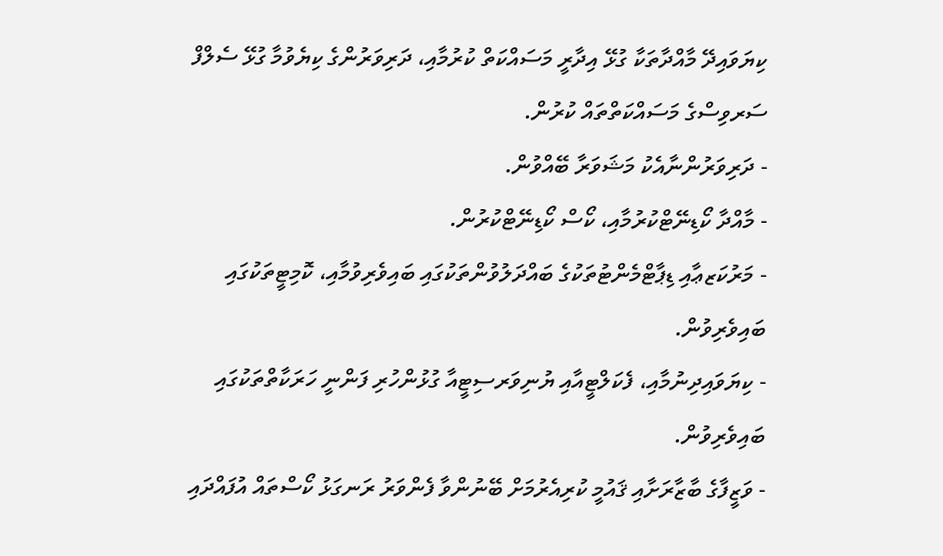ކިޔަވައިދޭ މާއްދާތަކާ ގުޅޭ އިދާރީ މަސައްކަތް ކުރުމާއި، ދަރިވަރުންގެ ކިޔެވުމާ ގުޅޭ ސެލްފް ސަރވިސްގެ މަސައްކަތްތައް ކުރުން.
- ދަރިވަރުންނާއެކު މަޝަވަރާ ބޭއްވުން.
- މާއްދާ ކޯޑިނޭޓްކުރުމާއި، ކޯސް ކޯޑިނޭޓްކުރުން.
- މަރުކަޒޢާއި ޑިޕާޓްމެންޓުތަކުގެ ބައްދަލުވުންތަކުގައި ބައިވެރިވުމާއި، ކޮމިޓީތަކުގައި ބައިވެރިވުން.
- ކިޔަވައިދިނުމާއި، ފެކަލްޓީއާއި ޔުނިވަރސިޓީއާ ގުޅުންހުރި ފަންނީ ހަރަކާތްތަކުގައި ބައިވެރިވުން.
- ވަޒީފާގެ ބާޒާރަށާއި ޤައުމީ ކުރިއެރުމަށް ބޭނުންވާ ފެންވަރު ރަނގަޅު ކޯސްތައް އުފައްދައި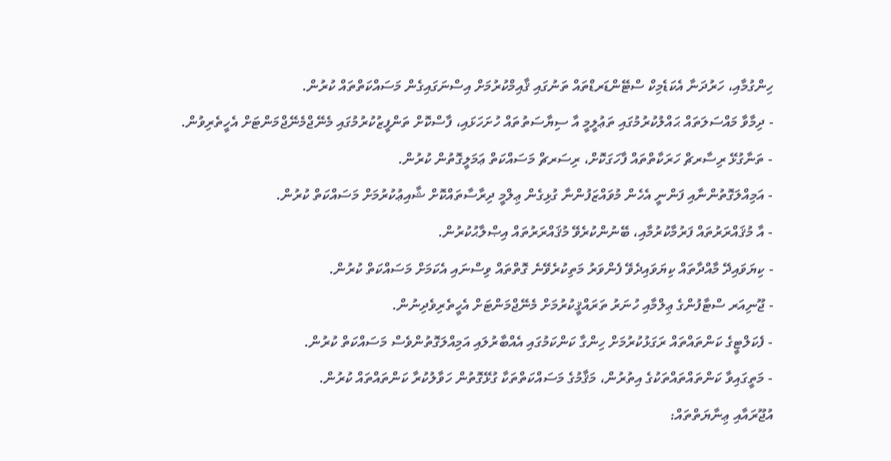ހިންގުމާއި، ހަރުދަނާ އެކަޑެމިކް ސްޓޭންޑަރޑްތައް ތަނުގައި ޤާއިމްކުރުމަށް އިސްނަގައިގެން މަސައްކަތްތައް ކުރުން.
- ދިމާވާ މައްސަލަތައް ޙައްލުކުރުމުގައި ތަޢުލީމީ އާ ސިޔާސަތުތައް ހުށަހަޅައި، ފާސްކޮށް ތަންފީޒުކުރުމުގައި މެނޭޖްމެނޭޖްމަންޓަށް އެހީތެރިވުން.
- ތަނާގުޅޭ ރިސާރޗް ހަރަކާތްތައް ފާހަގަކޮށް، ރިސަރޗް މަސައްކަތް ޢަމަލީގޮތުން ކުރުން.
- އަމިއްލަގޮތުންނާއި ފަންނީ އެހެން މުވައްޒަފުންނާ ގުޅިގެން ޢިލްމީ ދިރާސާތައްކޮށް ޝާއިޢުކުރުމަށް މަސައްކަތް ކުރުން.
- އާ މުޤައްރަރުތައް ފަރުމާކުރުމާއި، ބޭނުންކުރެވޭ މުޤައްރަރުތައް އިޞްލާޙުކުރުން.
- ކިޔަވައިދޭ މާއްދާތައް ކިޔަވައިދެވޭ ފެންވަރު މަތިކުރެވޭނެ ގޮތްތައް ވިސްނައި އެކަމަށް މަސައްކަތް ކުރުން.
- ޖޫނިއަރ ސްޓާފުންގެ ޢިލްމާއި ހުނަރު ތަރައްޤީކުރުމަށް މެނޭޖްމަންޓަށް އެހީތެރިވެދިނުން.
- ފެކަލްޓީގެ ކަންތައްތައް ރަގަޅުކުރުމަށް ހިންގާ ކަންކަމުގައި އެއްބާރުލައި އަމިއްލަގޮތުންވެސް މަސައްކަތް ކުރުން.
- މަތީގައިވާ ކަންތައްތައްތަކުގެ އިތުރުން، މަޤާމުގެ މަސައްކަތްތަކާ ގުޅޭގޮތުން ހަވާލުކުރާ ކަންތައްތައް ކުރުން.
އުޖޫރައާއި ޢިނާޔަތްތައް: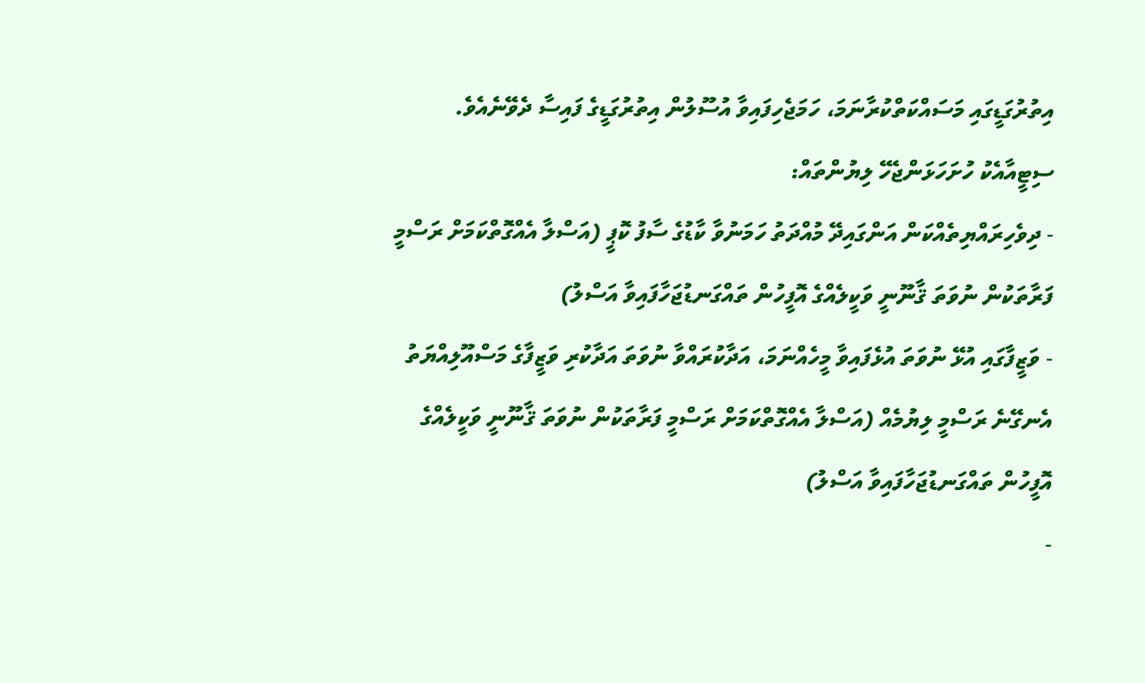އިތުރުގަޑީގައި މަސައްކަތްކުރާނަމަ، ހަމަޖެހިފައިވާ އުސޫލުން އިތުރުގަޑީގެ ފައިސާ ދެވޭނެއެވެ.
ސިޓީއާއެކު ހުށަހަޅަންޖެހޭ ލިޔުންތައް:
- ދިވެހިރައްޔިތެއްކަން އަންގައިދޭ މުއްދަތު ހަމަނުވާ ކާޑުގެ ސާފު ކޮޕީ (އަސްލާ އެއްގޮތްކަމަށް ރަސްމީ ފަރާތަކުން ނުވަތަ ޤާނޫނީ ވަކީލެއްގެ އޮފީހުން ތައްގަނޑުޖަހާފައިވާ އަސްލު)
- ވަޒީފާގައި އުޅޭ ނުވަތަ އުޅެފައިވާ މީހެއްނަމަ، އަދާކުރައްވާ ނުވަތަ އަދާކުރި ވަޒީފާގެ މަސްއޫލިއްޔަތު އެނގޭނެ ރަސްމީ ލިޔުމެއް (އަސްލާ އެއްގޮތްކަމަށް ރަސްމީ ފަރާތަކުން ނުވަތަ ޤާނޫނީ ވަކީލެއްގެ އޮފީހުން ތައްގަނޑުޖަހާފައިވާ އަސްލު)
-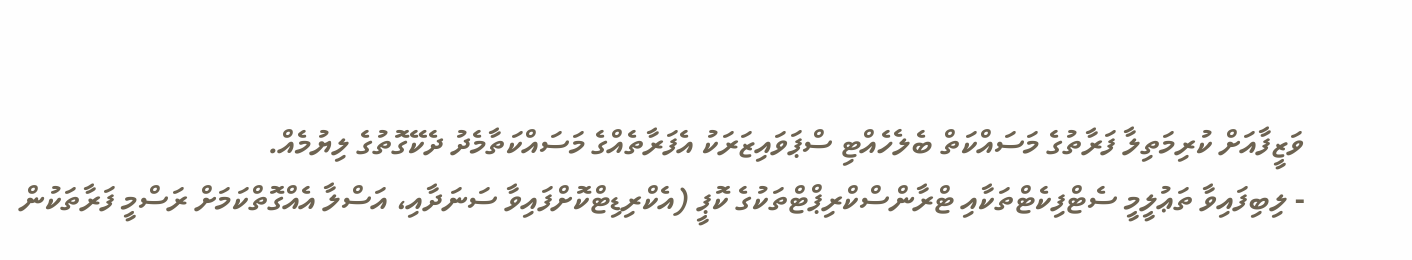ވަޒީފާއަށް ކުރިމަތިލާ ފަރާތުގެ މަސައްކަތް ބެލެހެއްޓި ސްޕަވައިޒަރަކު އެފަރާތެއްގެ މަސައްކަތާމެދު ދެކޭގޮތުގެ ލިޔުމެއް.
- ލިބިފައިވާ ތަޢުލީމީ ސެޓްފިކެޓްތަކާއި ޓްރާންސްކްރިޕްޓްތަކުގެ ކޮޕީ (އެކްރިޑިޓްކޮށްފައިވާ ސަނަދާއި، އަސްލާ އެއްގޮތްކަމަށް ރަސްމީ ފަރާތަކުން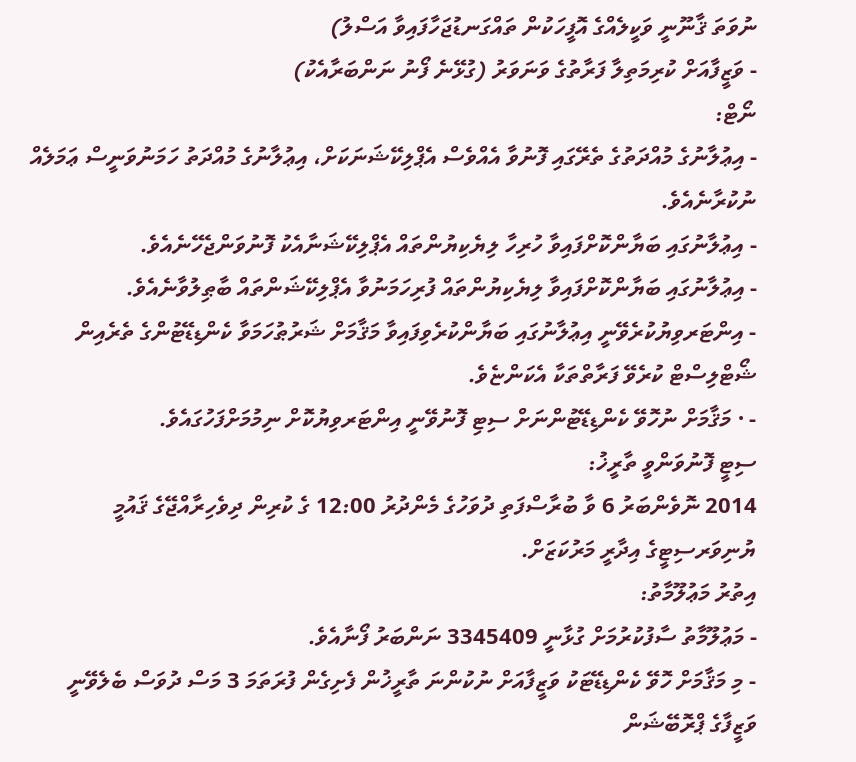ނުވަތަ ޤާނޫނީ ވަކީލެއްގެ އޮފީހަކުން ތައްގަނޑުޖަހާފައިވާ އަސްލު)
- ވަޒީފާއަށް ކުރިމަތިލާ ފަރާތުގެ ވަނަވަރު (ގުޅޭނެ ފޯނު ނަންބަރާއެކު)
ނޯޓް:
- އިޢުލާނުގެ މުއްދަތުގެ ތެރޭގައި ފޮނުވާ އެއްވެސް އެޕްލިކޭޝަނަކަށް، އިޢުލާނުގެ މުއްދަތު ހަމަނުވަނީސް ޢަމަލެއް ނުކުރާނެއެވެ.
- އިޢުލާނުގައި ބަޔާންކޮށްފައިވާ ހުރިހާ ލިޔެކިޔުންތައް އެޕްލިކޭޝަނާއެކު ފޮނުވަންޖެހޭނެއެވެ.
- އިޢުލާނުގައި ބަޔާންކޮށްފައިވާ ލިޔެކިޔުންތައް ފުރިހަމަނުވާ އެޕްލިކޭޝަންތައް ބާޠިލުވާނެއެވެ.
- އިންޓަރވިޔުކުރެވޭނީ އިޢުލާނުގައި ބަޔާންކުރެވިފައިވާ މަޤާމަށް ޝަރުޠުހަމަވާ ކެންޑިޑޭޓުންގެ ތެރެއިން ޝޯޓްލިސްޓް ކުރެވޭ ފަރާތްތަކާ އެކަންޏެވެ.
- · މަޤާމަށް ނުހޮވޭ ކެންޑިޑޭޓުންނަށް ސިޓި ފޮނުވޭނީ އިންޓަރވިޔުކޮށް ނިމުމަށްފަހުގައެވެ.
ސިޓީ ފޮނުވަންވީ ތާރީޚު:
2014 ނޮވެންބަރު 6 ވާ ބުރާސްފަތި ދުވަހުގެ މެންދުރު 12:00 ގެ ކުރިން ދިވެހިރާއްޖޭގެ ޤައުމީ ޔުނިވަރސިޓީގެ އިދާރީ މަރުކަޒަށް.
އިތުރު މަޢުލޫމާތު:
- މަޢުލޫމާތު ސާފުކުރުމަށް ގުޅާނީ 3345409 ނަންބަރު ފޯނާއެވެ.
- މި މަޤާމަށް ހޮވޭ ކެންޑިޑޭޓަކު ވަޒީފާއަށް ނުކުންނަ ތާރީޚުން ފެށިގެން ފުރަތަމަ 3 މަސް ދުވަސް ބެލެވޭނީ ވަޒީފާގެ ޕްރޮބޭޝަން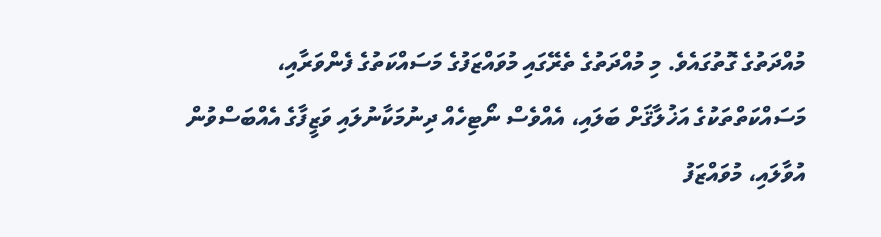މުއްދަތުގެ ގޮތުގައެވެ. މި މުއްދަތުގެ ތެރޭގައި މުވައްޒަފުގެ މަސައްކަތުގެ ފެންވަރާއި، މަސައްކަތްތަކުގެ އަޚުލާޤަށް ބަލައި، އެއްވެސް ނޯޓިހެއް ދިނުމަކާނުލައި ވަޒީފާގެ އެއްބަސްވުން އުވާލައި، މުވައްޒަފު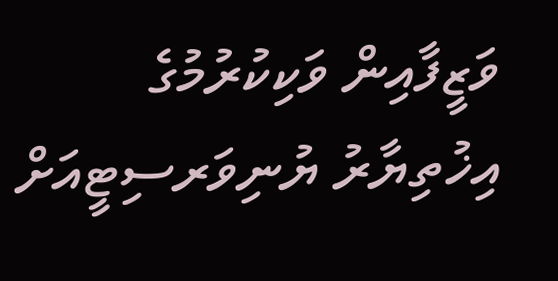ވަޒީފާއިން ވަކިކުރުމުގެ އިޚުތިޔާރު ޔުނިވަރސިޓީއަށް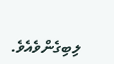ލިބިގެންވެއެވެ.